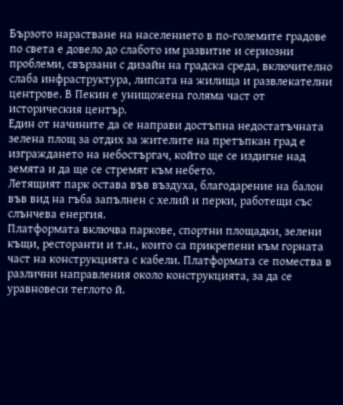Бързото нарастване на населението в по-големите градове по света е довело до слабото им развитие и сериозни проблеми, свързани с дизайн на градска среда, включително слаба инфраструктура, липсата на жилища и развлекателни центрове. В Пекин е унищожена голяма част от историческия център.
Един от начините да се направи достъпна недостатъчната зелена площ за отдих за жителите на претъпкан град е изграждането на небостъргач, който ще се издигне над земята и да ще се стремят към небето.
Летящият парк остава във въздуха, благодарение на балон във вид на гъба запълнен с хелий и перки, работещи със слънчева енергия.
Платформата включва паркове, спортни площадки, зелени къщи, ресторанти и т.н., които са прикрепени към горната част на конструкцията с кабели. Платформата се помества в различни направления около конструкцията, за да се уравновеси теглото й.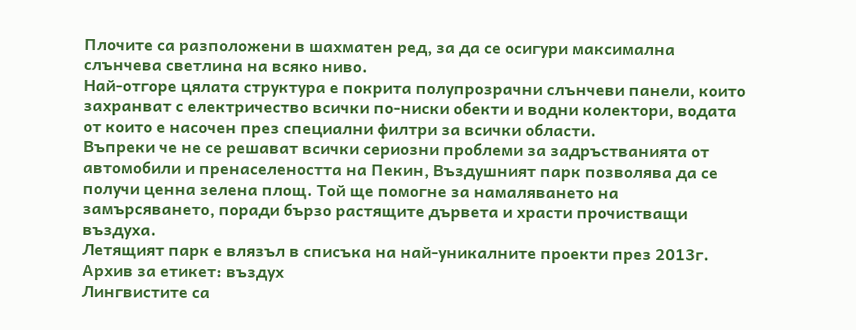Плочите са разположени в шахматен ред, за да се осигури максимална слънчева светлина на всяко ниво.
Най-отгоре цялата структура е покрита полупрозрачни слънчеви панели, които захранват с електричество всички по-ниски обекти и водни колектори, водата от които е насочен през специални филтри за всички области.
Въпреки че не се решават всички сериозни проблеми за задръстванията от автомобили и пренаселеността на Пекин, Въздушният парк позволява да се получи ценна зелена площ. Той ще помогне за намаляването на замърсяването, поради бързо растящите дървета и храсти прочистващи въздуха.
Летящият парк е влязъл в списъка на най-уникалните проекти през 2013г.
Архив за етикет: въздух
Лингвистите са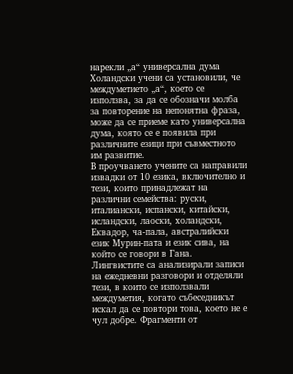нарекли „а“ универсална дума
Холандски учени са установили, че междуметието „а“, което се използва, за да се обозначи молба за повторение на непонятна фраза, може да се приеме като универсална дума, която се е появила при различните езици при съвместното им развитие.
В проучването учените са направили извадки от 10 езика, включително и тези, които принадлежат на различни семейства: руски, италиански, испански, китайски, исландски, лаоски, холандски, Еквадор, ча-пала, австралийски език Мурин-пата и език сива, на който се говори в Гана.
Лингвистите са анализирали записи на ежедневни разговори и отделяли тези, в които се използвали междуметия, когато събеседникът искал да се повтори това, което не е чул добре. Фрагменти от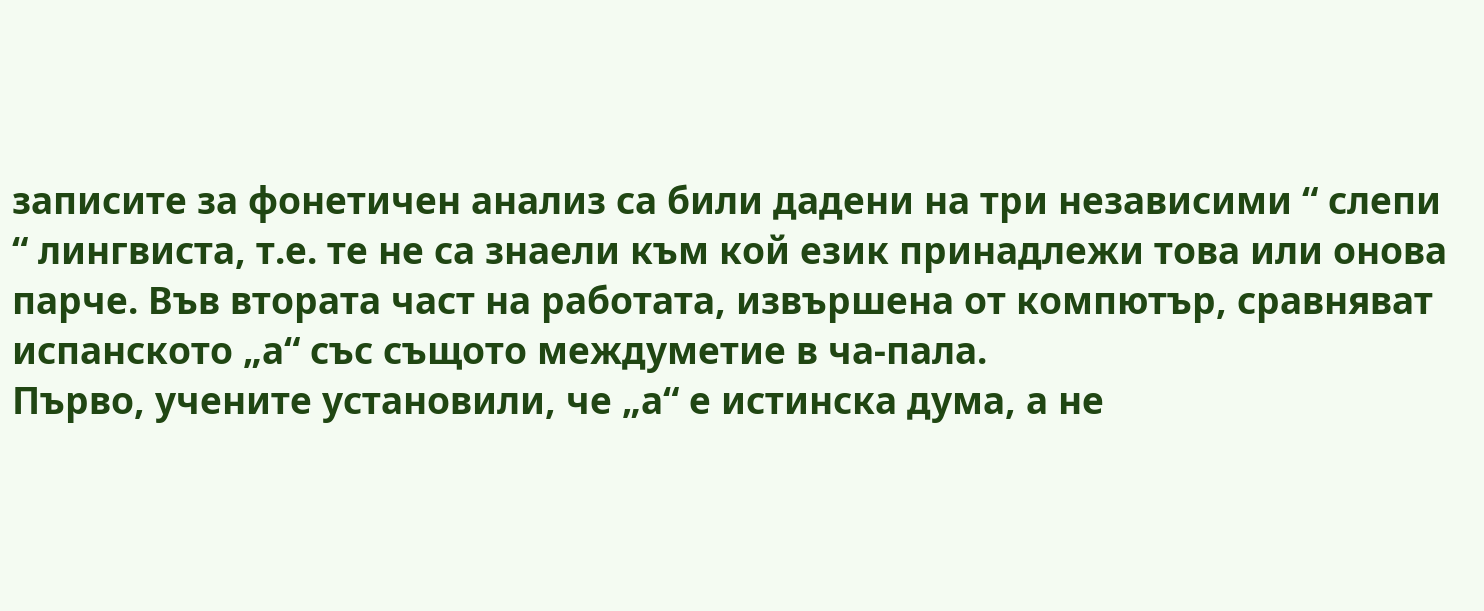записите за фонетичен анализ са били дадени на три независими “ слепи “ лингвиста, т.е. те не са знаели към кой език принадлежи това или онова парче. Във втората част на работата, извършена от компютър, сравняват испанското „а“ със същото междуметие в ча-пала.
Първо, учените установили, че „а“ е истинска дума, а не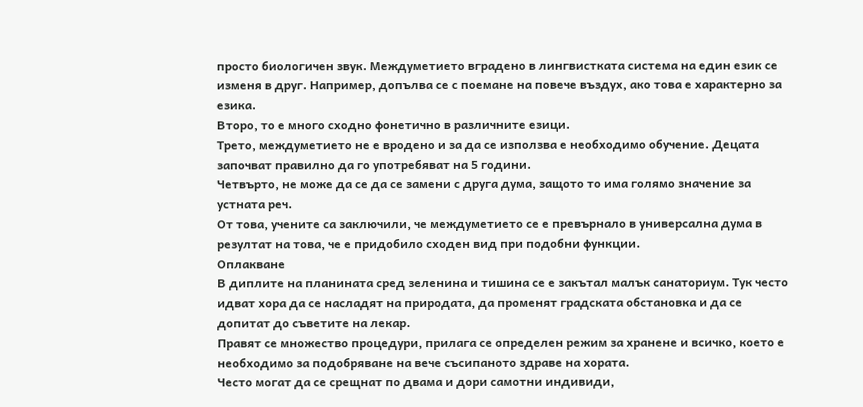просто биологичен звук. Междуметието вградено в лингвистката система на един език се изменя в друг. Например, допълва се с поемане на повече въздух, ако това е характерно за езика.
Второ, то е много сходно фонетично в различните езици.
Трето, междуметието не е вродено и за да се използва е необходимо обучение. Децата започват правилно да го употребяват на 5 години.
Четвърто, не може да се да се замени с друга дума, защото то има голямо значение за устната реч.
От това, учените са заключили, че междуметието се е превърнало в универсална дума в резултат на това, че е придобило сходен вид при подобни функции.
Оплакване
В диплите на планината сред зеленина и тишина се е закътал малък санаториум. Тук често идват хора да се насладят на природата, да променят градската обстановка и да се допитат до съветите на лекар.
Правят се множество процедури, прилага се определен режим за хранене и всичко, което е необходимо за подобряване на вече съсипаното здраве на хората.
Често могат да се срещнат по двама и дори самотни индивиди,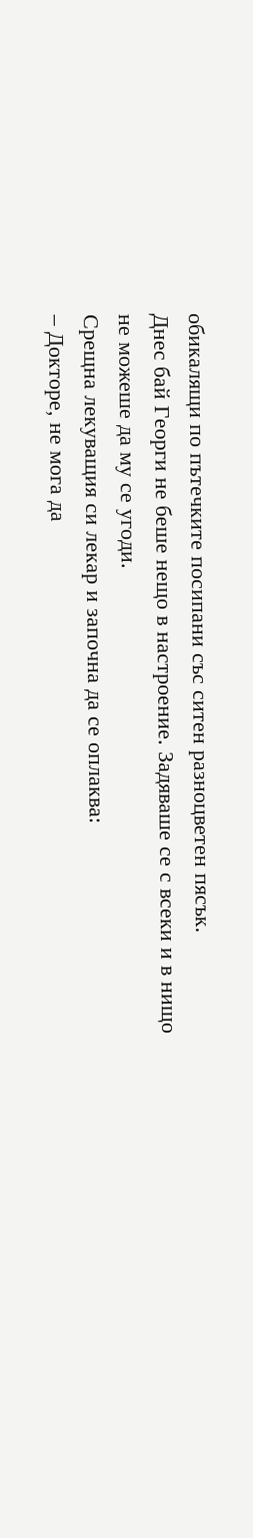обикалящи по пътечките посипани със ситен разноцветен пясък.
Днес бай Георги не беше нещо в настроение. Задяваше се с всеки и в нищо не можеше да му се угоди.
Срещна лекуващия си лекар и започна да се оплаква:
– Докторе, не мога да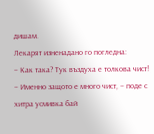дишам.
Лекарят изненадано го погледна:
– Как така? Тук въздуха е толкова чист!
– Именно защото е много чист, – поде с хитра усмивка бай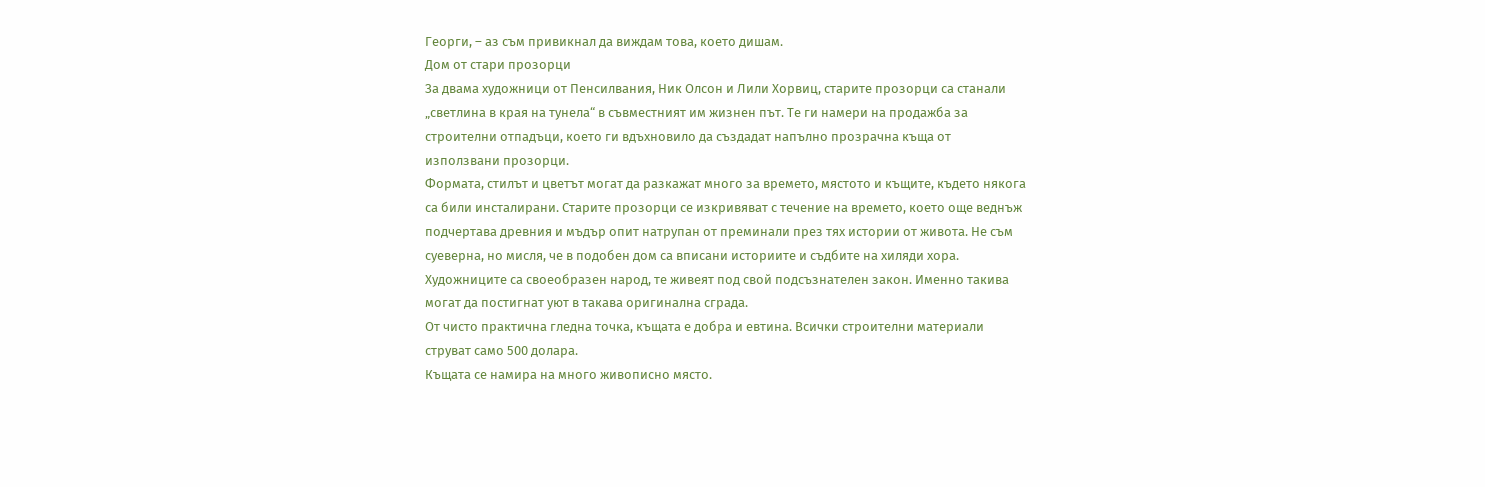Георги, – аз съм привикнал да виждам това, което дишам.
Дом от стари прозорци
За двама художници от Пенсилвания, Ник Олсон и Лили Хорвиц, старите прозорци са станали „светлина в края на тунела“ в съвместният им жизнен път. Те ги намери на продажба за строителни отпадъци, което ги вдъхновило да създадат напълно прозрачна къща от използвани прозорци.
Формата, стилът и цветът могат да разкажат много за времето, мястото и къщите, където някога са били инсталирани. Старите прозорци се изкривяват с течение на времето, което още веднъж подчертава древния и мъдър опит натрупан от преминали през тях истории от живота. Не съм суеверна, но мисля, че в подобен дом са вписани историите и съдбите на хиляди хора.
Художниците са своеобразен народ, те живеят под свой подсъзнателен закон. Именно такива могат да постигнат уют в такава оригинална сграда.
От чисто практична гледна точка, къщата е добра и евтина. Всички строителни материали струват само 500 долара.
Къщата се намира на много живописно място.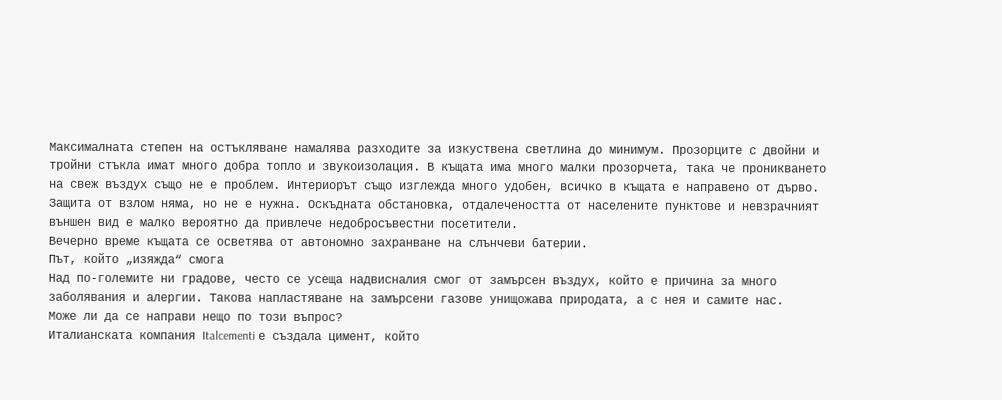Максималната степен на остъкляване намалява разходите за изкуствена светлина до минимум. Прозорците с двойни и тройни стъкла имат много добра топло и звукоизолация. В къщата има много малки прозорчета, така че проникването на свеж въздух също не е проблем. Интериорът също изглежда много удобен, всичко в къщата е направено от дърво.
Защита от взлом няма, но не е нужна. Оскъдната обстановка, отдалечеността от населените пунктове и невзрачният външен вид е малко вероятно да привлече недобросъвестни посетители.
Вечерно време къщата се осветява от автономно захранване на слънчеви батерии.
Път, който „изяжда“ смога
Над по-големите ни градове, често се усеща надвисналия смог от замърсен въздух, който е причина за много заболявания и алергии. Такова напластяване на замърсени газове унищожава природата, а с нея и самите нас.
Може ли да се направи нещо по този въпрос?
Италианската компания Italcementi е създала цимент, който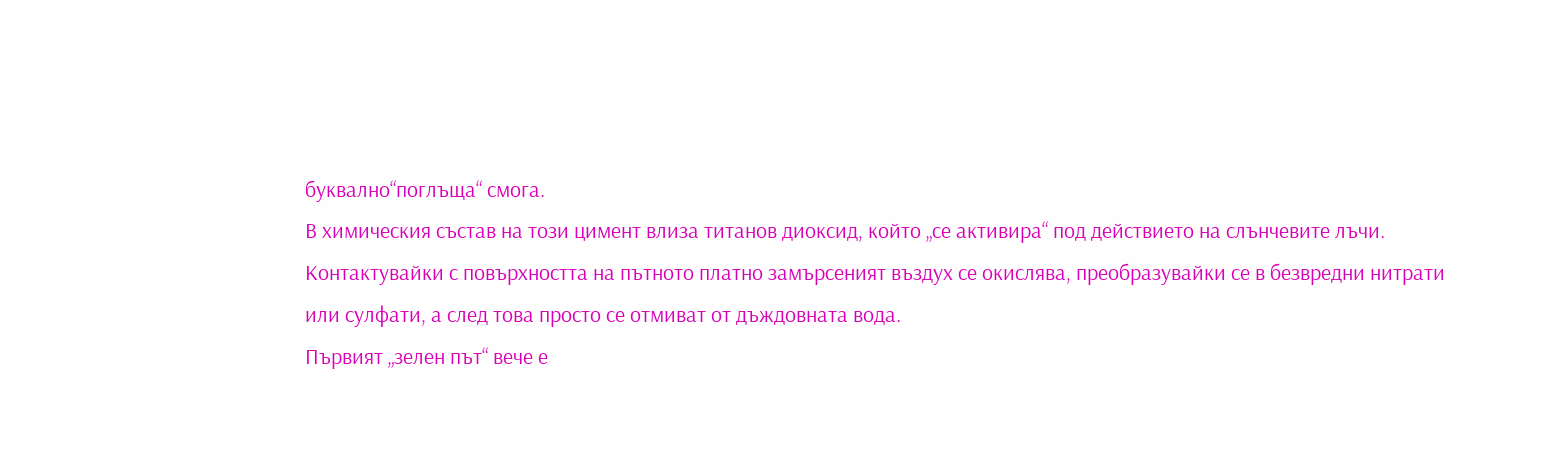буквално“поглъща“ смога.
В химическия състав на този цимент влиза титанов диоксид, който „се активира“ под действието на слънчевите лъчи.
Контактувайки с повърхността на пътното платно замърсеният въздух се окислява, преобразувайки се в безвредни нитрати или сулфати, а след това просто се отмиват от дъждовната вода.
Първият „зелен път“ вече е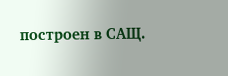построен в САЩ.